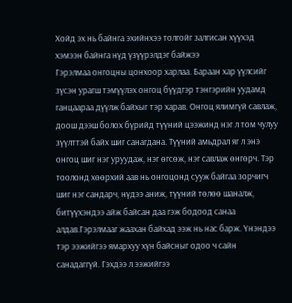Хойд эх нь байнга эхийнхээ толгойг залгисан хүүхэд хэмээн байнга нүд үзүүрэлдэг байжээ
Гэрэлмаа онгоцны цонхоор харлаа. Бараан хар үүлсийг зүсэн урагш тэмүүлэх онгоц бүүдгэр тэнгэрийн уудамд ганцаараа дүүлж байхыг тэр харав. Онгоц ялимгүй савлаж, доош дээш болох бүрийд түүний цээжинд нэг л том чулуу зүүлттэй байх шиг санагдана. Түүний амьдрал яг л энэ онгоц шиг нэг уруудаж, нэг өгсөж, нэг савлаж өнгөрч. Тэр тоолонд хөөрхий аав нь онгоцонд сууж байгаа зорчигч шиг нэг сандарч, нүдээ аниж, түүний төлөө шаналж, битүүхэндээ айж байсан даа гэж бодоод санаа алдав.Гэрэлмааг жаахан байхад ээж нь нас барж. Үнэндээ тэр ээжийгээ ямархуу хүн байсныг одоо ч сайн санадаггүй. Гэхдээ л ээжийгээ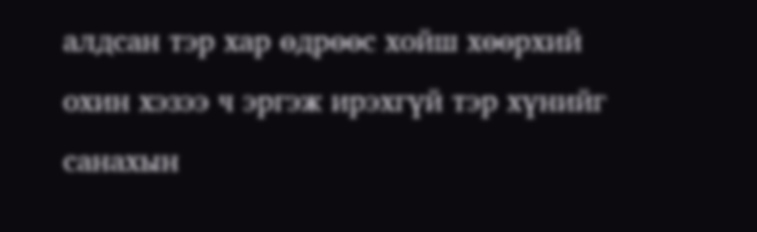алдсан тэр хар өдрөөс хойш хөөрхий охин хэзээ ч эргэж ирэхгүй тэр хүнийг санахын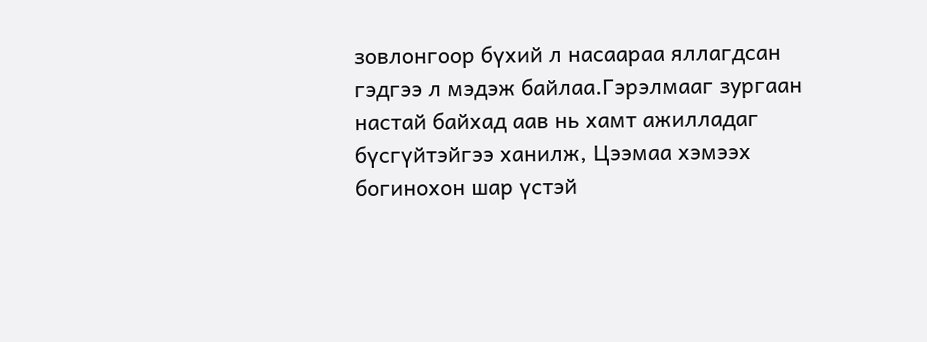зовлонгоор бүхий л насаараа яллагдсан гэдгээ л мэдэж байлаа.Гэрэлмааг зургаан настай байхад аав нь хамт ажилладаг бүсгүйтэйгээ ханилж, Цээмаа хэмээх богинохон шар үстэй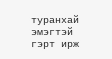туранхай эмэгтэй гэрт ирж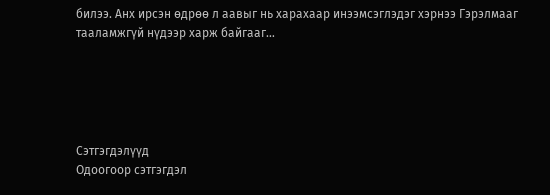билээ. Анх ирсэн өдрөө л аавыг нь харахаар инээмсэглэдэг хэрнээ Гэрэлмааг тааламжгүй нүдээр харж байгааг…





Сэтгэгдэлүүд
Одоогоор сэтгэгдэл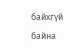байхгүй байна